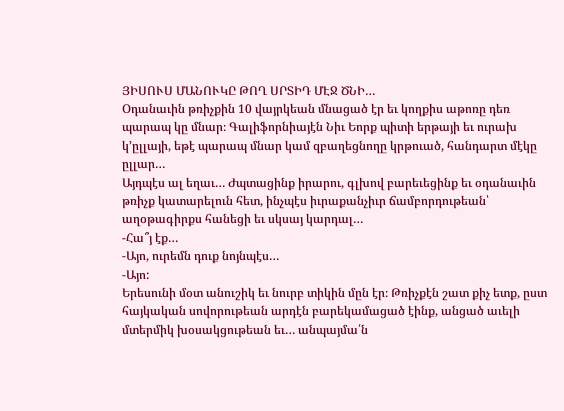ՅԻՍՈՒՍ ՄԱՆՈՒԿԸ ԹՈՂ ՍՐՏԻԴ ՄԷՋ ԾՆԻ…
Օդանաւին թռիչքին 10 վայրկեան մնացած էր եւ կողքիս աթոռը դեռ պարապ կը մնար։ Գալիֆորնիայէն Նիւ Եորք պիտի երթայի եւ ուրախ կ՚ըլլայի, եթէ պարապ մնար կամ զբաղեցնողը կրթուած, հանդարտ մէկը ըլլար…
Այդպէս ալ եղաւ… Ժպտացինք իրարու, գլխով բարեւեցինք եւ օդանաւին թռիչք կատարելուն հետ, ինչպէս իւրաքանչիւր ճամբորդութեան՝ աղօթագիրքս հանեցի եւ սկսայ կարդալ…
-Հա՞յ էք…
-Այո, ուրեմն դուք նոյնպէս…
-Այո:
Երեսունի մօտ անուշիկ եւ նուրբ տիկին մըն էր։ Թռիչքէն շատ քիչ ետք, ըստ հայկական սովորութեան արդէն բարեկամացած էինք, անցած աւելի մտերմիկ խօսակցութեան եւ… անպայմա՛ն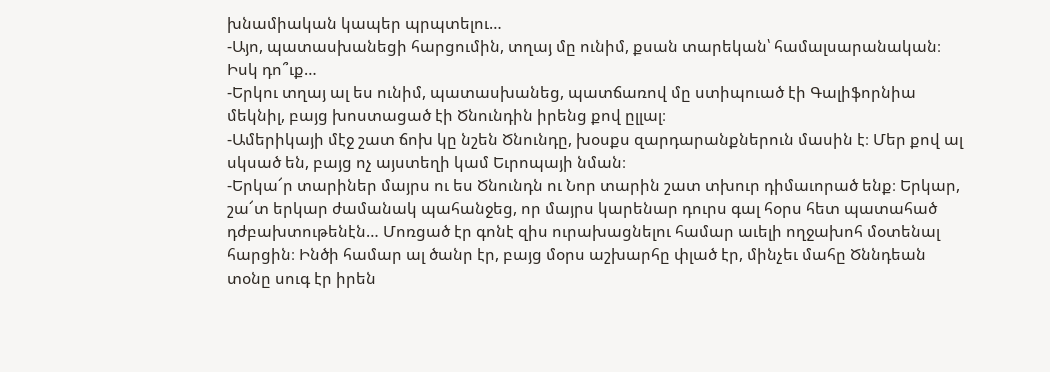խնամիական կապեր պրպտելու…
-Այո, պատասխանեցի հարցումին, տղայ մը ունիմ, քսան տարեկան՝ համալսարանական։ Իսկ դո՞ւք…
-Երկու տղայ ալ ես ունիմ, պատասխանեց, պատճառով մը ստիպուած էի Գալիֆորնիա մեկնիլ, բայց խոստացած էի Ծնունդին իրենց քով ըլլալ։
-Ամերիկայի մէջ շատ ճոխ կը նշեն Ծնունդը, խօսքս զարդարանքներուն մասին է։ Մեր քով ալ սկսած են, բայց ոչ այստեղի կամ Եւրոպայի նման։
-Երկա՜ր տարիներ մայրս ու ես Ծնունդն ու Նոր տարին շատ տխուր դիմաւորած ենք։ Երկար, շա՜տ երկար ժամանակ պահանջեց, որ մայրս կարենար դուրս գալ հօրս հետ պատահած դժբախտութենէն… Մոռցած էր գոնէ զիս ուրախացնելու համար աւելի ողջախոհ մօտենալ հարցին։ Ինծի համար ալ ծանր էր, բայց մօրս աշխարհը փլած էր, մինչեւ մահը Ծննդեան տօնը սուգ էր իրեն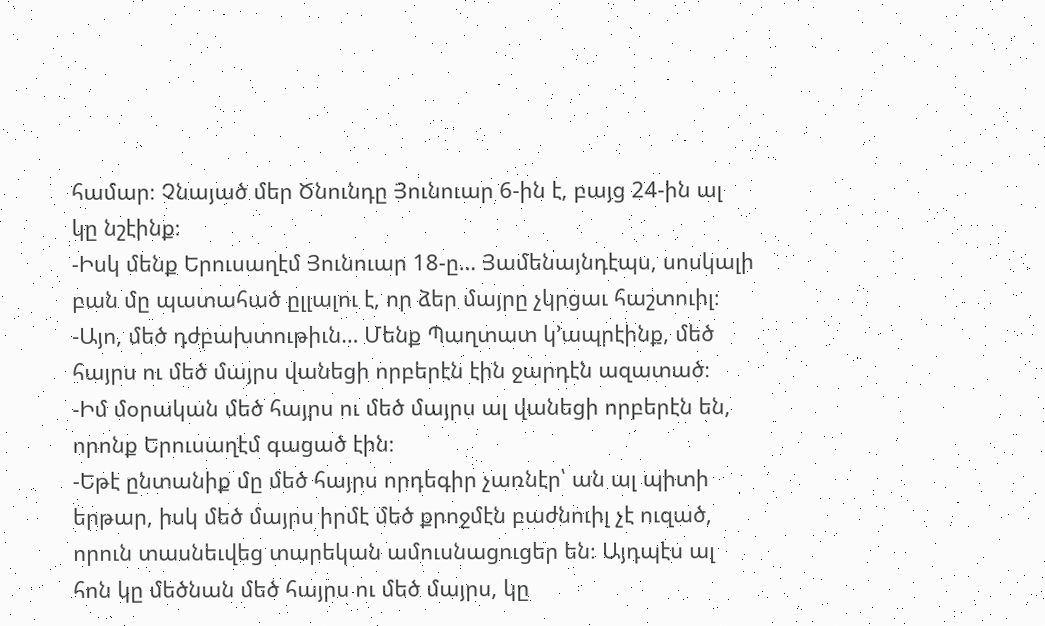համար։ Չնայած մեր Ծնունդը Յունուար 6-ին է, բայց 24-ին ալ կը նշէինք։
-Իսկ մենք Երուսաղէմ Յունուար 18-ը… Յամենայնդէպս, սոսկալի բան մը պատահած ըլլալու է, որ ձեր մայրը չկրցաւ հաշտուիլ։
-Այո, մեծ դժբախտութիւն… Մենք Պաղտատ կ՚ապրէինք, մեծ հայրս ու մեծ մայրս վանեցի որբերէն էին ջարդէն ազատած։
-Իմ մօրական մեծ հայրս ու մեծ մայրս ալ վանեցի որբերէն են, որոնք Երուսաղէմ գացած էին։
-Եթէ ընտանիք մը մեծ հայրս որդեգիր չառնէր՝ ան ալ պիտի երթար, իսկ մեծ մայրս իրմէ մեծ քրոջմէն բաժնուիլ չէ ուզած, որուն տասնեւվեց տարեկան ամուսնացուցեր են։ Այդպէս ալ հոն կը մեծնան մեծ հայրս ու մեծ մայրս, կը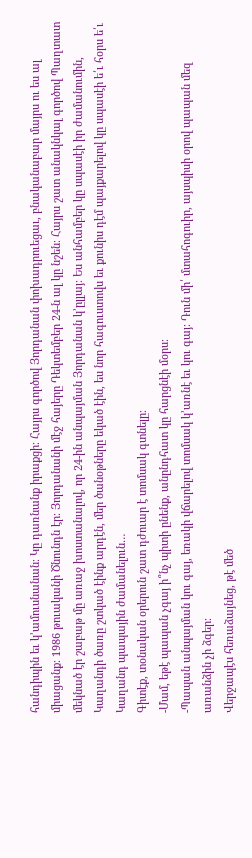հանդիպին եւ կ՚ամուսնանան։ Կը դառնանք իրաքցի։ Հայրս գործով Յորդանան փոխադրուեցաւ, բնականաբար մայրս ու ես ալ միացանք։ 1986 թուականի Ծնունդն էր։ Յորդանանի մէջ հայերը Դեկտեմբեր 24-ն ալ կը նշեն։ Հայրս շատ անակնկալ գործով Պաղտատ մեկնած էր շաբաթ մը առաջ խոստանալով, որ 24-ին անպայման Յորդանան կ՚ըլլայ։ Ես անհամբեր կը սպասէի իր ժամանումին, Կաղանդի ծառը շտկած էինք արդէն, մեր ծանօթները եկած էին, ես նոր հագուստովս եւ քունիս դէմ պայքարելով կը սպասէի ե՛ւ հօրս ե՛ւ Կաղանդ պապային ժամանելուն…
Գիտէք, տօնական օրերուն շատ դժուար է տոմսակ գտնելը։
-Մամ, եթէ պապան չգայ ի՞նչ պիտի ընենք, անընդհատ կը հարցնէի մօրս։
-Պապան անպայման կու գայ, եռակի վճարելով տոմսակ կ՚առնէ եւ կու գայ։ Դուն մի՛ մտահոգուիր, այսպիսի օրով պապան մեզ առանձին չի ձգեր։
Վերջապէս հեռաձայնեց, թէ մեծ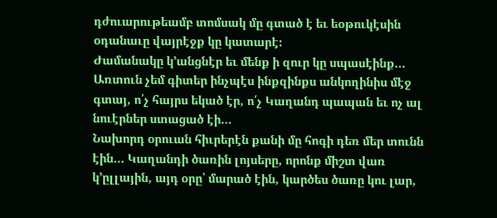դժուարութեամբ տոմսակ մը գտած է եւ եօթուկէսին օդանաւը վայրէջք կը կատարէ։
Ժամանակը կ՚անցնէր եւ մենք ի զուր կը սպասէինք… Առտուն չեմ գիտեր ինչպէս ինքզինքս անկողինիս մէջ գտայ, ո՛չ հայրս եկած էր, ո՛չ Կաղանդ պապան եւ ոչ ալ նուէրներ ստացած էի…
Նախորդ օրուան հիւրերէն քանի մը հոգի դեռ մեր տունն էին… Կաղանդի ծառին լոյսերը, որոնք միշտ վառ կ՚ըլլային, այդ օրը՝ մարած էին, կարծես ծառը կու լար,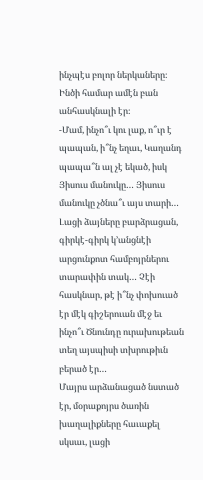ինչպէս բոլոր ներկաները։ Ինծի համար ամէն բան անհասկնալի էր։
-Մամ, ինչո՞ւ կու լաք, ո՞ւր է պապան, ի՞նչ եղաւ, Կաղանդ պապա՞ն ալ չէ եկած, իսկ Յիսուս մանուկը… Յիսուս մանուկը չծնա՞ւ այս տարի…
Լացի ձայները բարձրացան, գիրկէ-գիրկ կ՚անցնէի արցունքոտ համբոյրներու տարափին տակ… Չէի հասկնար, թէ ի՞նչ փոխուած էր մէկ գիշերուան մէջ եւ ինչո՞ւ Ծնունդը ուրախութեան տեղ այսպիսի տխրութիւն բերած էր…
Մայրս արձանացած նստած էր, մօրաքոյրս ծառին խաղալիքները հաւաքել սկսաւ, լացի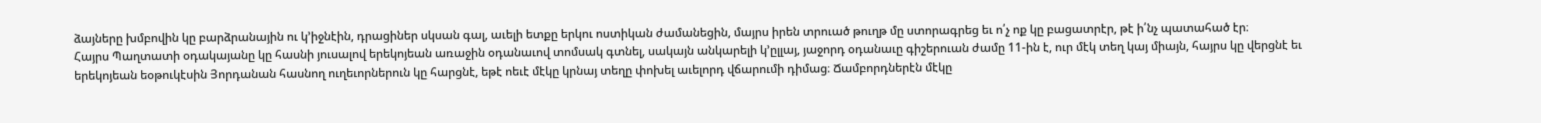ձայները խմբովին կը բարձրանային ու կ՚իջնէին, դրացիներ սկսան գալ, աւելի ետքը երկու ոստիկան ժամանեցին, մայրս իրեն տրուած թուղթ մը ստորագրեց եւ ո՛չ ոք կը բացատրէր, թէ ի՛նչ պատահած էր։
Հայրս Պաղտատի օդակայանը կը հասնի յուսալով երեկոյեան առաջին օդանաւով տոմսակ գտնել, սակայն անկարելի կ՚ըլլայ, յաջորդ օդանաւը գիշերուան ժամը 11-ին է, ուր մէկ տեղ կայ միայն, հայրս կը վերցնէ եւ երեկոյեան եօթուկէսին Յորդանան հասնող ուղեւորներուն կը հարցնէ, եթէ ոեւէ մէկը կրնայ տեղը փոխել աւելորդ վճարումի դիմաց։ Ճամբորդներէն մէկը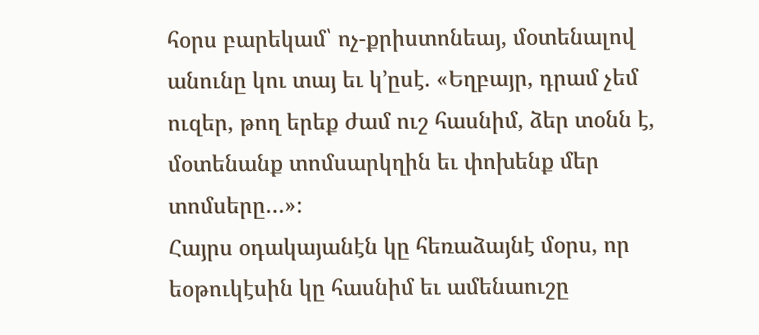հօրս բարեկամ՝ ոչ-քրիստոնեայ, մօտենալով անունը կու տայ եւ կ՚ըսէ. «Եղբայր, դրամ չեմ ուզեր, թող երեք ժամ ուշ հասնիմ, ձեր տօնն է, մօտենանք տոմսարկղին եւ փոխենք մեր տոմսերը…»։
Հայրս օդակայանէն կը հեռաձայնէ մօրս, որ եօթուկէսին կը հասնիմ եւ ամենաուշը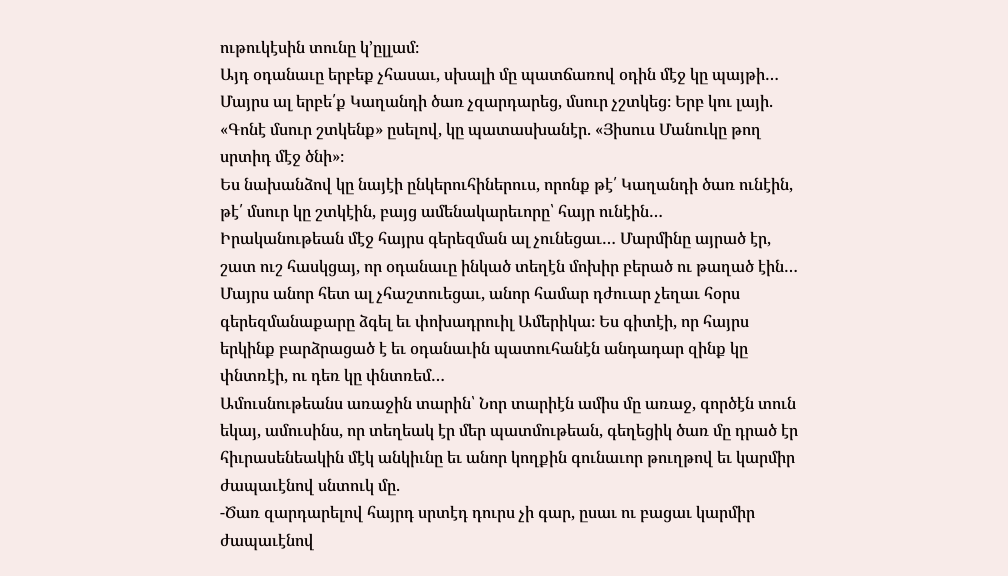ութուկէսին տունը կ՚ըլլամ։
Այդ օդանաւը երբեք չհասաւ, սխալի մը պատճառով օդին մէջ կը պայթի…
Մայրս ալ երբե՛ք Կաղանդի ծառ չզարդարեց, մսուր չշտկեց։ Երբ կու լայի. «Գոնէ մսուր շտկենք» ըսելով, կը պատասխանէր. «Յիսուս Մանուկը թող սրտիդ մէջ ծնի»։
Ես նախանձով կը նայէի ընկերուհիներուս, որոնք թէ՛ Կաղանդի ծառ ունէին, թէ՛ մսուր կը շտկէին, բայց ամենակարեւորը՝ հայր ունէին…
Իրականութեան մէջ հայրս գերեզման ալ չունեցաւ… Մարմինը այրած էր, շատ ուշ հասկցայ, որ օդանաւը ինկած տեղէն մոխիր բերած ու թաղած էին… Մայրս անոր հետ ալ չհաշտուեցաւ, անոր համար դժուար չեղաւ հօրս գերեզմանաքարը ձգել եւ փոխադրուիլ Ամերիկա։ Ես գիտէի, որ հայրս երկինք բարձրացած է եւ օդանաւին պատուհանէն անդադար զինք կը փնտռէի, ու դեռ կը փնտռեմ…
Ամուսնութեանս առաջին տարին՝ Նոր տարիէն ամիս մը առաջ, գործէն տուն եկայ, ամուսինս, որ տեղեակ էր մեր պատմութեան, գեղեցիկ ծառ մը դրած էր հիւրասենեակին մէկ անկիւնը եւ անոր կողքին գունաւոր թուղթով եւ կարմիր ժապաւէնով սնտուկ մը.
-Ծառ զարդարելով հայրդ սրտէդ դուրս չի գար, ըսաւ ու բացաւ կարմիր ժապաւէնով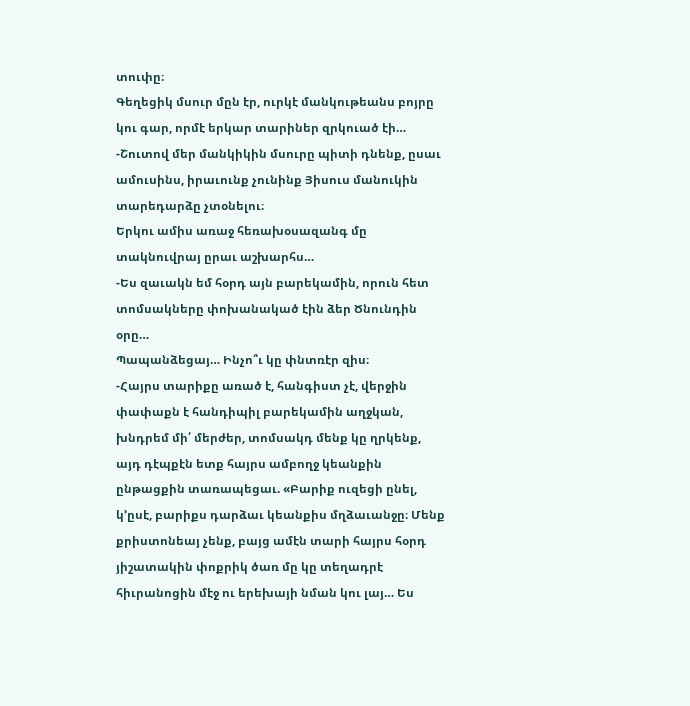տուփը։
Գեղեցիկ մսուր մըն էր, ուրկէ մանկութեանս բոյրը կու գար, որմէ երկար տարիներ զրկուած էի…
-Շուտով մեր մանկիկին մսուրը պիտի դնենք, ըսաւ ամուսինս, իրաւունք չունինք Յիսուս մանուկին տարեդարձը չտօնելու։
Երկու ամիս առաջ հեռախօսազանգ մը տակնուվրայ ըրաւ աշխարհս…
-Ես զաւակն եմ հօրդ այն բարեկամին, որուն հետ տոմսակները փոխանակած էին ձեր Ծնունդին օրը…
Պապանձեցայ… Ինչո՞ւ կը փնտռէր զիս։
-Հայրս տարիքը առած է, հանգիստ չէ, վերջին փափաքն է հանդիպիլ բարեկամին աղջկան, խնդրեմ մի՛ մերժեր, տոմսակդ մենք կը ղրկենք, այդ դէպքէն ետք հայրս ամբողջ կեանքին ընթացքին տառապեցաւ. «Բարիք ուզեցի ընել, կ՚ըսէ, բարիքս դարձաւ կեանքիս մղձաւանջը։ Մենք քրիստոնեայ չենք, բայց ամէն տարի հայրս հօրդ յիշատակին փոքրիկ ծառ մը կը տեղադրէ հիւրանոցին մէջ ու երեխայի նման կու լայ… Ես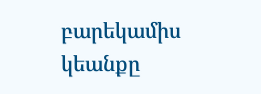բարեկամիս կեանքը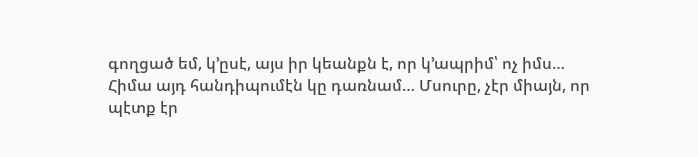գողցած եմ, կ՚ըսէ, այս իր կեանքն է, որ կ՚ապրիմ՝ ոչ իմս…
Հիմա այդ հանդիպումէն կը դառնամ… Մսուրը, չէր միայն, որ պէտք էր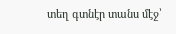տեղ գտնէր տանս մէջ՝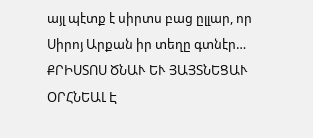այլ պէտք է սիրտս բաց ըլլար, որ Սիրոյ Արքան իր տեղը գտնէր…
ՔՐԻՍՏՈՍ ԾՆԱՒ ԵՒ ՅԱՅՏՆԵՑԱՒ
ՕՐՀՆԵԱԼ Է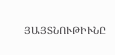ՅԱՅՏՆՈՒԹԻՒՆԸ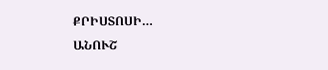ՔՐԻՍՏՈՍԻ…
ԱՆՈՒՇ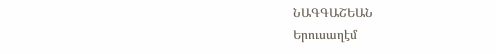ՆԱԳԳԱՇԵԱՆ
Երուսաղէմ